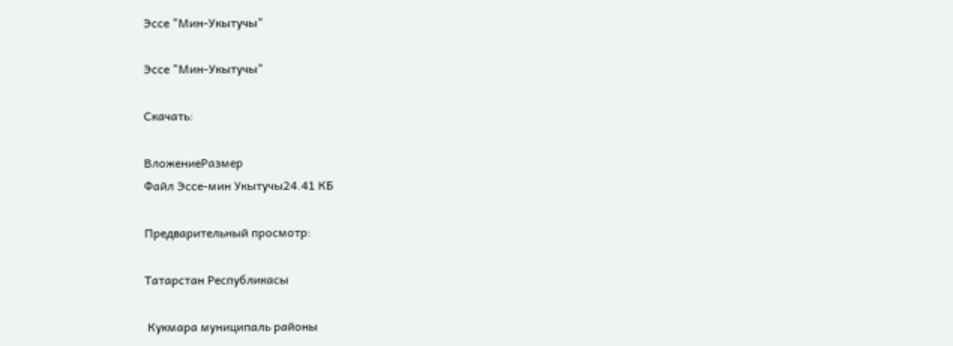Эссе "Мин-Укытучы"

Эссе "Мин-Укытучы"

Скачать:

ВложениеРазмер
Файл Эссе-мин Укытучы24.41 КБ

Предварительный просмотр:

Татарстан Республикасы

 Кукмара муниципаль районы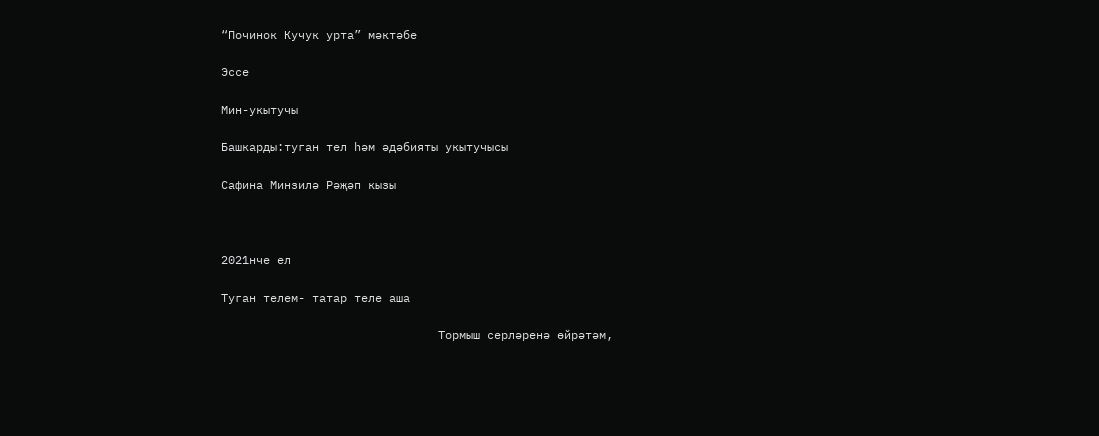“Починок Кучук урта” мәктәбе

Эссе

Мин-укытучы

Башкарды:туган тел һәм әдәбияты укытучысы

Сафина Минзилә Рәҗәп кызы



2021нче ел

Туган телем- татар теле аша

                               Тормыш серләренә өйрәтәм,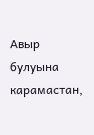Авыр булуына карамастан,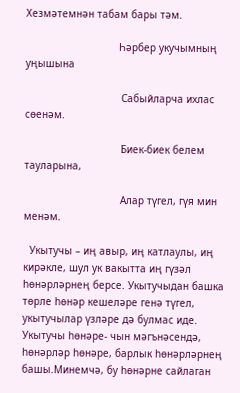Хезмәтемнән табам бары тәм.

                               Һәрбер укучымның уңышына

                                Сабыйларча ихлас сөенәм.

                                Биек-биек белем тауларына,

                                Алар түгел, гүя мин менәм.

  Укытучы – иң авыр, иң катлаулы, иң кирәкле, шул ук вакытта иң гүзәл һөнәрләрнең берсе. Укытучыдан башка төрле һөнәр кешеләре генә түгел, укытучылар үзләре дә булмас иде. Укытучы һөнәре- чын мәгънәсендә, һөнәрләр һөнәре, барлык һөнәрләрнең башы.Минемчә, бу һөнәрне сайлаган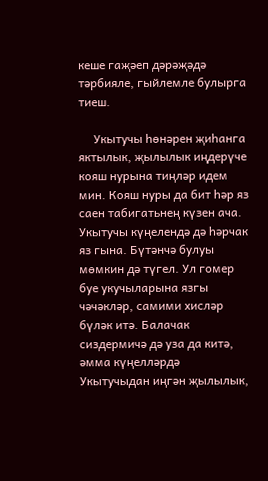кеше гаҗәеп дәрәҗәдә тәрбияле, гыйлемле булырга тиеш.

     Укытучы һөнәрен җиһанга яктылык, җылылык иңдерүче кояш нурына тиңләр идем мин. Кояш нуры да бит һәр яз саен табигатьнең күзен ача. Укытучы күңелендә дә һәрчак яз гына. Бүтәнчә булуы мөмкин дә түгел. Ул гомер буе укучыларына язгы чәчәкләр, самими хисләр бүләк итә. Балачак сиздермичә дә уза да китә, әмма күңелләрдә Укытучыдан иңгән җылылык,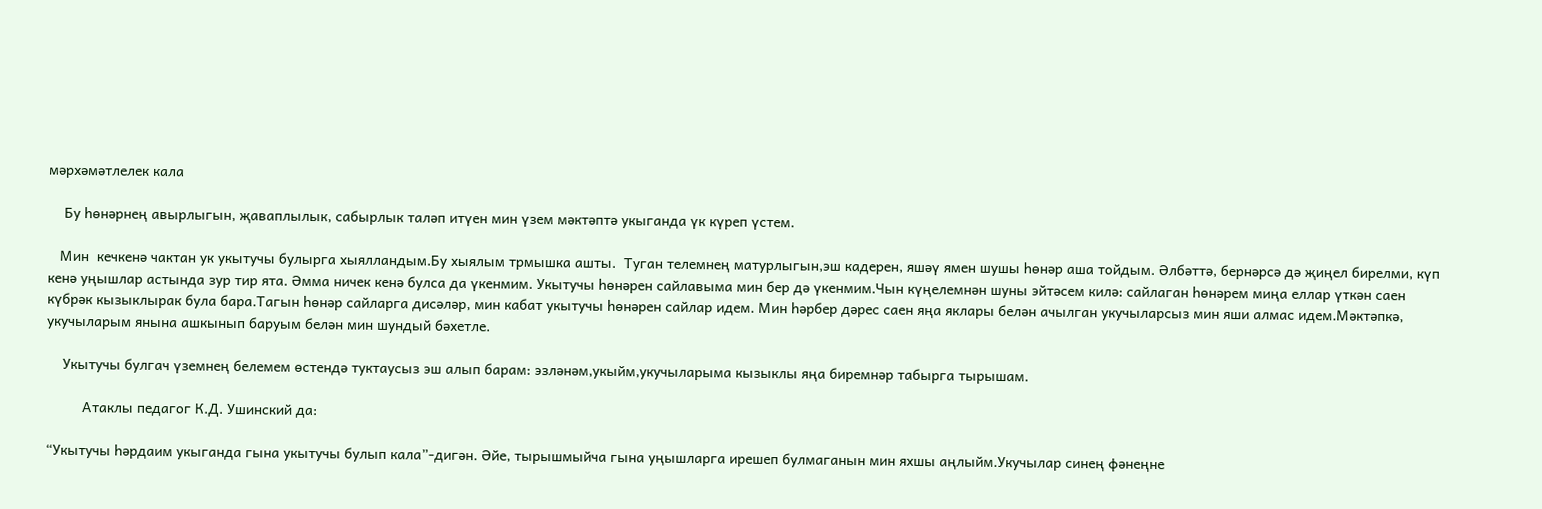мәрхәмәтлелек кала

    Бу һөнәрнең авырлыгын, җаваплылык, сабырлык таләп итүен мин үзем мәктәптә укыганда үк күреп үстем.

   Мин  кечкенә чактан ук укытучы булырга хыялландым.Бу хыялым трмышка ашты.  Туган телемнең матурлыгын,эш кадерен, яшәү ямен шушы һөнәр аша тойдым. Әлбәттә, бернәрсә дә җиңел бирелми, күп кенә уңышлар астында зур тир ята. Әмма ничек кенә булса да үкенмим. Укытучы һөнәрен сайлавыма мин бер дә үкенмим.Чын күңелемнән шуны эйтәсем килә: сайлаган һөнәрем миңа еллар үткән саен күбрәк кызыклырак була бара.Тагын һөнәр сайларга дисәләр, мин кабат укытучы һөнәрен сайлар идем. Мин һәрбер дәрес саен яңа яклары белән ачылган укучыларсыз мин яши алмас идем.Мәктәпкә, укучыларым янына ашкынып баруым белән мин шундый бәхетле.

    Укытучы булгач үземнең белемем өстендә туктаусыз эш алып барам: эзләнәм,укыйм,укучыларыма кызыклы яңа биремнәр табырга тырышам.

         Атаклы педагог К.Д. Ушинский да:

“Укытучы һәрдаим укыганда гына укытучы булып кала”-дигән. Әйе, тырышмыйча гына уңышларга ирешеп булмаганын мин яхшы аңлыйм.Укучылар синең фәнеңне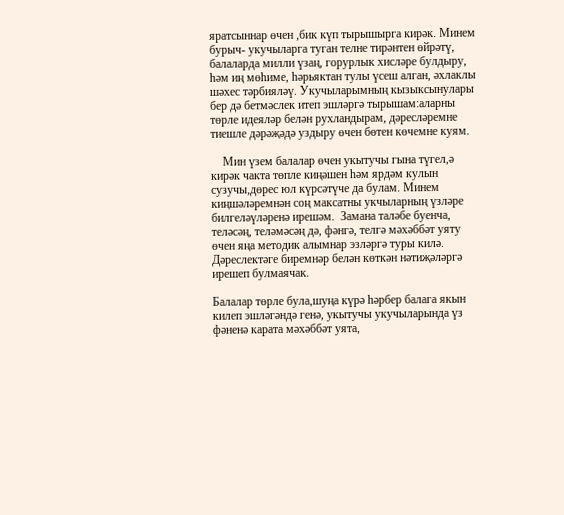яратсыннар өчен ,бик күп тырышырга кирәк. Минем бурыч- укучыларга туган телне тирәнтен өйрәтү, балаларда милли үзаң, горурлык хисләре булдыру, һәм иң мөһиме, һәрьяктан тулы үсеш алган, әхлаклы шәхес тәрбияләү. Укучыларымның кызыксынулары бер дә бетмәслек итеп эшләргә тырышам:аларны төрле идеяләр белән рухландырам, дәресләремне тиешле дәрәҗәдә уздыру өчен бөтен көчемне куям.

    Мин үзем балалар өчен укытучы гына түгел,ә кирәк чакта төпле киңәшен һәм ярдәм кулын сузучы,дөрес юл күрсәтүче да булам. Минем киңшәләремнән соң максатны укчыларның үзләре билгеләүләренә ирешәм.  Замана таләбе буенча, теләсәң, теләмәсәң дә, фәнгә, телгә мәхәббәт уяту өчен яңа методик алымнар эзләргә туры килә. Дәреслектәге биремнәр белән көткән нәтиҗәләргә ирешеп булмаячак.

Балалар төрле була,шуңа күрә һәрбер балага якын килеп эшләгәндә генә, укытучы укучыларында үз фәненә карата мәхәббәт уята,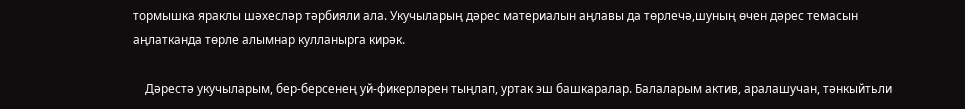тормышка яраклы шәхесләр тәрбияли ала. Укучыларың дәрес материалын аңлавы да төрлечә,шуның өчен дәрес темасын аңлатканда төрле алымнар кулланырга кирәк.

    Дәрестә укучыларым, бер-берсенең уй-фикерләрен тыңлап, уртак эш башкаралар. Балаларым актив, аралашучан, тәнкыйтьли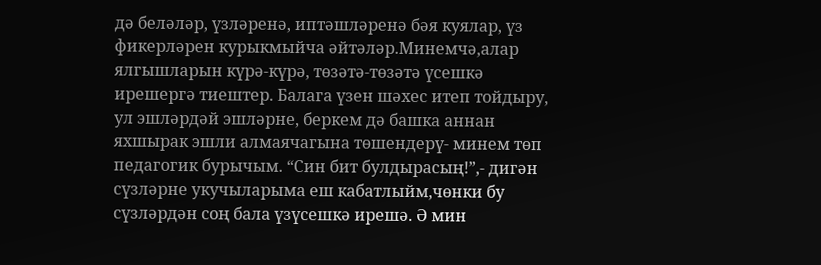дә беләләр, үзләренә, иптәшләренә бәя куялар, үз фикерләрен курыкмыйча әйтәләр.Минемчә,алар ялгышларын күрә-күрә, төзәтә-төзәтә үсешкә ирешергә тиештер. Балага үзен шәхес итеп тойдыру, ул эшләрдәй эшләрне, беркем дә башка аннан яхшырак эшли алмаячагына төшендерү- минем төп педагогик бурычым. “Син бит булдырасың!”,- дигән сүзләрне укучыларыма еш кабатлыйм,чөнки бу сүзләрдән соң бала үзүсешкә ирешә. Ә мин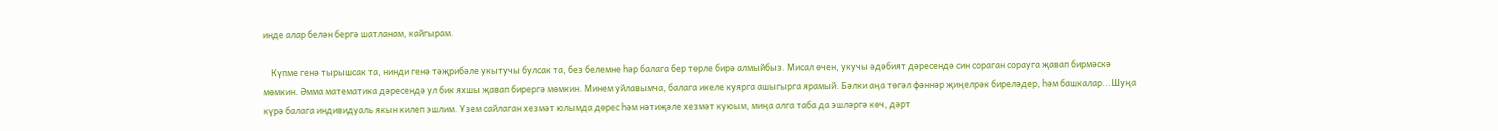инде алар белән бергә шатланам, кайгырам.

    Күпме генә тырышсак та, нинди генә тәҗрибәле укытучы булсак та, без белемне һәр балага бер төрле бирә алмыйбыз. Мисал өчен, укучы әдәбият дәресендә син сораган сорауга җавап бирмәскә мөмкин. Әмма математика дәресендә ул бик яхшы җавап бирергә мөмкин. Минем уйлавымча, балага икеле куярга ашыгырга ярамый. Бәлки аңа төгәл фәннәр җиңелрәк биреләдер, һәм башкалар...Шуңа күрә балага индивидуаль якын килеп эшлим. Үзем сайлаган хезмәт юлымда дөрес һәм нәтиҗәле хезмәт куюым, миңа алга таба да эшләргә көч, дәрт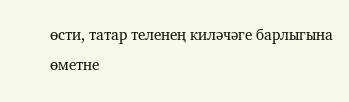өсти, татар теленең киләчәге барлыгына өметне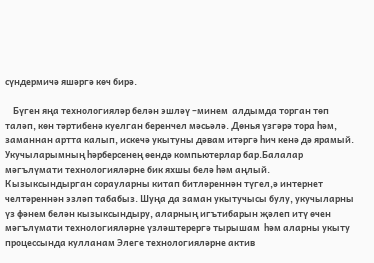сүндермичә яшәргә көч бирә.

    Бүген яңа технологияләр белән эшләү –минем  алдымда торган төп таләп, көн тәртибенә куелган беренчел мәсьәлә. Дөнья үзгәрә тора һәм, заманнан артта калып, искечә укытуны дәвам итәргә һич кенә дә ярамый. Укучыларымның һәрберсенең өендә компьютерлар бар.Балалар мәгълүмати технологияләрне бик яхшы белә һәм аңлый. Кызыксындырган сорауларны китап битләреннән түгел,ә интернет челтәреннән эзләп табабыз. Шуңа да заман укытучысы булу, укучыларны үз фәнем белән кызыксындыру, аларның игътибарын җәлеп итү өчен  мәгълүмати технологияләрне үзләштерергә тырышам  һәм аларны укыту процессында кулланам Элеге технологияләрне актив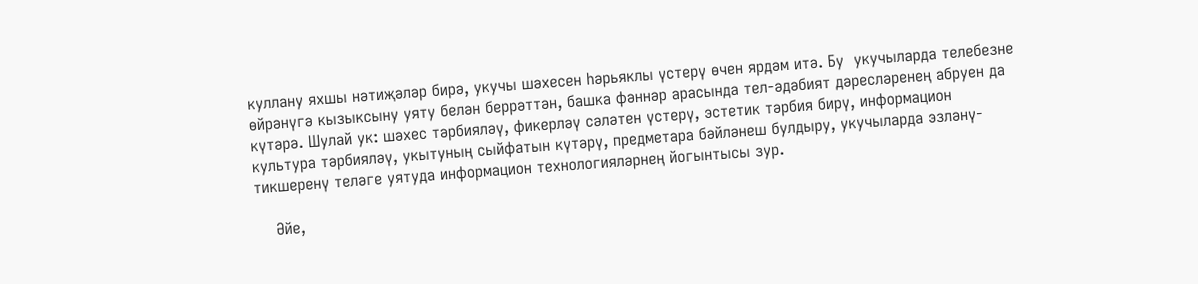куллану яхшы нәтиҗәләр бирә, укучы шәхесен һәрьяклы үстерү өчен ярдәм итә. Бу  укучыларда телебезне өйрәнүгә кызыксыну уяту белән беррәттән, башка фәннәр арасында тел-әдәбият дәресләренең абруен да  күтәрә. Шулай ук: шәхес тәрбияләү, фикерләү сәләтен үстерү, эстетик тәрбия бирү, информацион культура тәрбияләү, укытуның сыйфатын күтәрү, предметара бәйләнеш булдыру, укучыларда эзләнү-тикшеренү теләге уятуда информацион технологияләрнең йогынтысы зур.

    Әйе,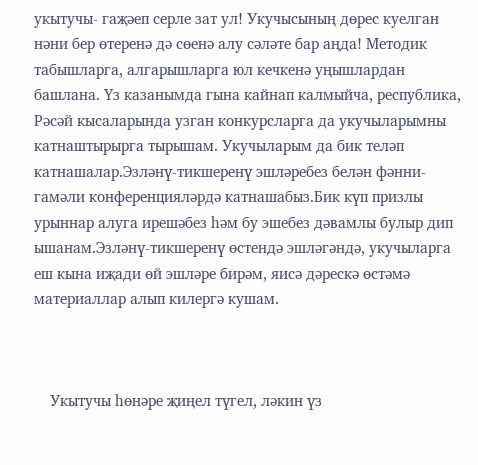укытучы- гаҗәеп серле зат ул! Укучысының дөрес куелган нәни бер өтеренә дә сөенә алу сәләте бар аңда! Методик табышларга, алгарышларга юл кечкенә уңышлардан башлана. Үз казанымда гына кайнап калмыйча, республика, Рәсәй кысаларында узган конкурсларга да укучыларымны катнаштырырга тырышам. Укучыларым да бик теләп катнашалар.Эзләнү-тикшеренү эшләребез белән фәнни-гамәли конференцияләрдә катнашабыз.Бик күп призлы урыннар алуга ирешәбез һәм бу эшебез дәвамлы булыр дип ышанам.Эзләнү-тикшеренү өстендә эшләгәндә, укучыларга еш кына иҗади өй эшләре бирәм, яисә дәрескә өстәмә материаллар алып килергә кушам.



    Укытучы һөнәре җиңел түгел, ләкин үз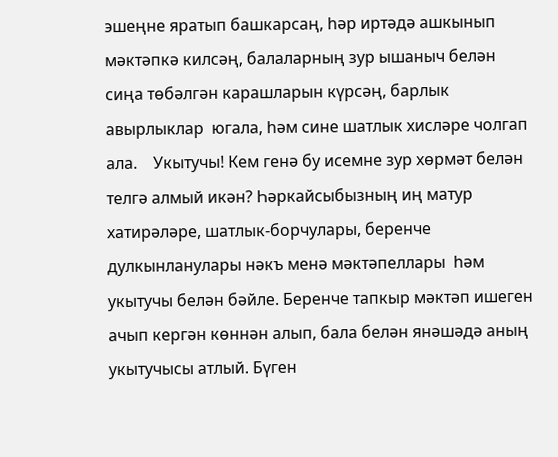эшеңне яратып башкарсаң, һәр иртәдә ашкынып мәктәпкә килсәң, балаларның зур ышаныч белән сиңа төбәлгән карашларын күрсәң, барлык авырлыклар  югала, һәм сине шатлык хисләре чолгап ала.    Укытучы! Кем генә бу исемне зур хөрмәт белән телгә алмый икән? Һәркайсыбызның иң матур хатирәләре, шатлык-борчулары, беренче дулкынланулары нәкъ менә мәктәпеллары  һәм укытучы белән бәйле. Беренче тапкыр мәктәп ишеген  ачып кергән көннән алып, бала белән янәшәдә аның укытучысы атлый. Бүген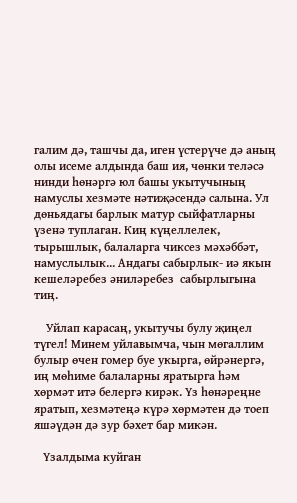галим дә, ташчы да, иген үстерүче дә аның олы исеме алдында баш ия, чөнки теләсә нинди һөнәргә юл башы укытучының намуслы хезмәте нәтиҗәсендә салына. Ул дөньядагы барлык матур сыйфатларны үзенә туплаган. Киң күңеллелек, тырышлык, балаларга чиксез мәхәббәт, намуслылык... Андагы сабырлык- иә якын кешеләребез әниләребез  сабырлыгына тиң.

    Уйлап карасаң, укытучы булу җиңел түгел! Минем уйлавымча, чын мөгаллим булыр өчен гомер буе укырга, өйрәнергә, иң мөһиме балаларны яратырга һәм хөрмәт итә белергә кирәк. Үз һөнәреңне яратып, хезмәтеңә күрә хөрмәтен дә тоеп яшәүдән дә зур бәхет бар микән.

   Үзалдыма куйган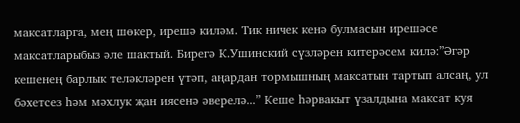максатларга, мең шөкер, ирешә киләм. Тик ничек кенә булмасын ирешәсе максатларыбыз әле шактый. Бирегә К.Ушинский сүзләрен китерәсем килә:”Әгәр кешенең барлык теләкләрен үтәп, аңардан тормышның максатын тартып алсаң, ул бәхетсез һәм мәхлук җан иясенә әверелә...” Кеше һәрвакыт үзалдына максат куя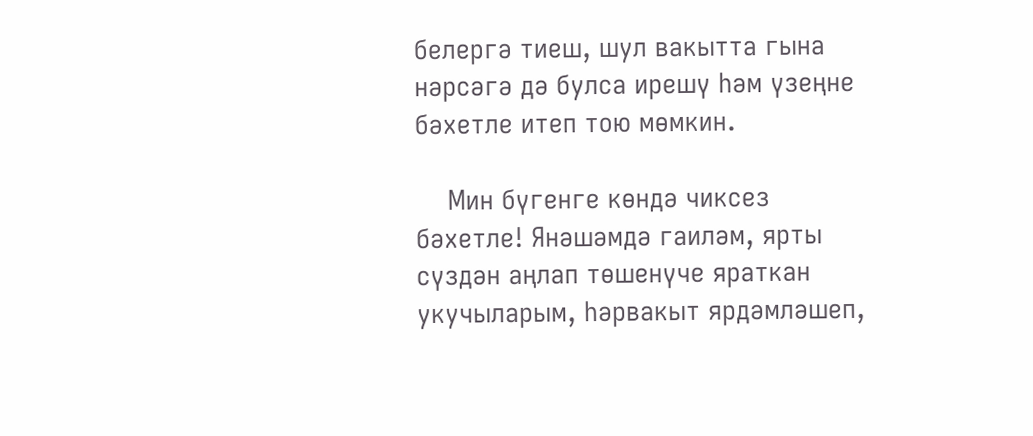белергә тиеш, шул вакытта гына нәрсәгә дә булса ирешү һәм үзеңне бәхетле итеп тою мөмкин.

    Мин бүгенге көндә чиксез бәхетле! Янәшәмдә гаиләм, ярты сүздән аңлап төшенүче яраткан укучыларым, һәрвакыт ярдәмләшеп,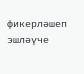фикерләшеп эшләүче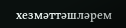хезмәттәшләрем